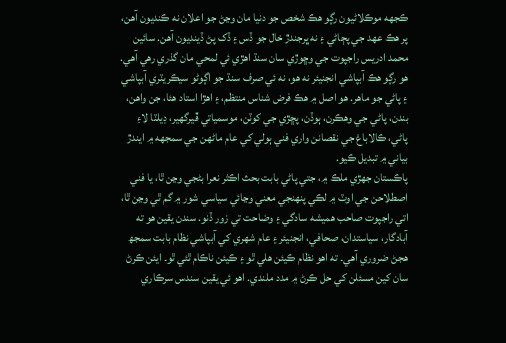ڪجهه موڪلاڻيون رڳو هڪ شخص جو دنيا مان وڃڻ جو اعلان نه ڪنديون آھن، پر ھڪ عھد جي پڄاڻي ۽ نه ڀرجندڙ خال جو ڏس ۽ ڏک پڻ ڏينديون آھن. سائين محمد ادريس راجپوت جي وڇوڙي سان سنڌ اهڙي ئي لمحي مان گذري رهي آهي. هو رڳو هڪ آبپاشي انجنيئر نه هو، نه ئي صرف سنڌ جو اڳوڻو سيڪريٽري آبپاشي ۽ پاڻي جو ماھر. هو اصل ۾ هڪ فرض شناس منتظم، ۽ اھڙا استاد هئا، جن واهن، بندن، پاڻي جي وهڪرن، ٻوڏن، پڇڙي جي کوٽن، موسمياتي ڦيرگھير، ڊيلٽا لاءِ پاڻي، ڪالاباغ جي نقصانن واري فني ٻولي کي عام ماڻهن جي سمجهه ۾ ايندڙ بياني ۾ تبديل ڪيو.
پاڪستان جهڙي ملڪ ۾، جتي پاڻي بابت بحث اڪثر نعرا بڻجي وڃن ٿا، يا فني اصطلاحن جي اوٽ ۾ لڪي پنھنجي معني وڃائي سياسي شور ۾ گم ٿي وڃن ٿا، اتي راجپوت صاحب هميشه سادگي ۽ وضاحت تي زور ڏنو. سندن يقين هو ته آبادگار، سياستدان، صحافي، انجنيئر ۽ عام شهري کي آبپاشي نظام بابت سمجھ ھجڻ ضروري آھي۔ ته اھو نظام ڪيئن هلي ٿو ۽ ڪيئن ناڪام ٿئي ٿو۔ ايئن ڪرڻ سان کين مسئلن کي حل ڪرڻ ۾ مدد ملندي. اهو ئي يقين سندس سرڪاري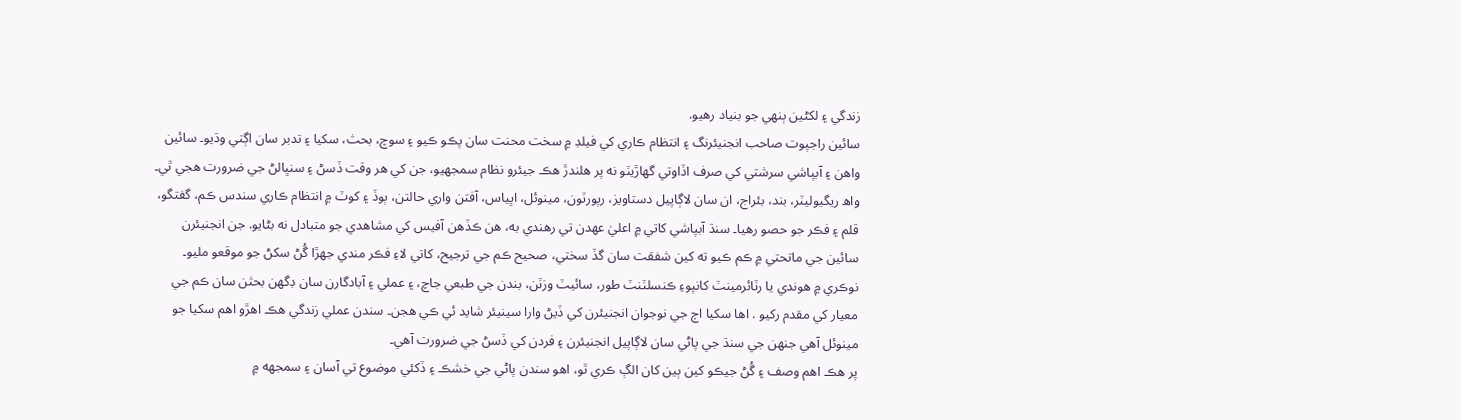زندگي ۽ لکڻين ٻنهي جو بنياد رهيو.
سائين راجپوت صاحب انجنيئرنگ ۽ انتظام ڪاري کي فيلڊ ۾ سخت محنت سان پڪو ڪيو ۽ سوچ، بحث، سکيا ۽ تدبر سان اڳتي وڌيو۔ سائين واهن ۽ آبپاشي سرشتي کي صرف اڏاوتي گھاڙيٽو نه پر ھلندڙ ھڪ جيئرو نظام سمجھيو، جن کي ھر وقت ڏسڻ ۽ سنڀالڻ جي ضرورت ھجي ٿي۔ واھ ريگيوليٽر، بند، بئراج، ان سان لاڳاپيل دستاويز، رپورٽون، مينوئل، اڀياس، آفتن واري حالتن، ٻوڏ ۽ کوٽ ۾ انتظام ڪاري سندس ڪم، گفتگو، قلم ۽ فڪر جو حصو رھيا۔ سنڌ آبپاشي کاتي ۾ اعليٰ عهدن تي رهندي به، هن ڪڏهن آفيس کي مشاهدي جو متبادل نه بڻايو. جن انجنيئرن سائين جي ماتحتي ۾ ڪم ڪيو ته کين شفقت سان گڏ سختي، صحيح ڪم جي ترجيح، کاتي لاءِ فڪر مندي جھڙا گُڻ سکڻ جو موقعو مليو۔ نوڪري ۾ ھوندي يا رٽائرمينٽ کانپوءِ ڪنسلٽنٽ طور، سائيٽ وزٽن، بندن جي طبعي جاچ، ۽ عملي ۽ آبادگارن سان ڊگھن بحثن سان ڪم جي معيار کي مقدم رکيو . اھا سکيا اڄ جي نوجوان انجنيئرن کي ڏيڻ وارا سينيئر شايد ئي ڪي ھجن۔ سندن عملي زندگي ھڪ اھڙو اھم سکيا جو مينوئل آھي جنھن جي سنڌ جي پاڻي سان لاڳاپيل انجنيئرن ۽ فردن کي ڏسڻ جي ضرورت آھي۔
پر ھڪ اھم وصف ۽ گُڻ جيڪو کين ٻين کان الڳ ڪري ٿو، اهو سندن پاڻي جي خشڪ ۽ ڏکئي موضوع تي آسان ۽ سمجھه ۾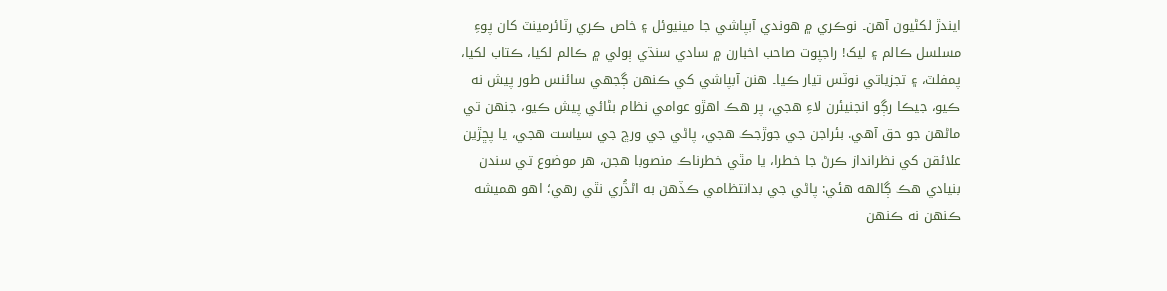ايندڙ لکڻيون آهن۔ نوڪري ۾ ھوندي آبپاشي جا مينيوئل ۽ خاص ڪري رٽائرمينٽ کان پوءِ مسلسل ڪالم ۽ ليک! راجپوت صاحب اخبارن ۾ سادي سنڌي ٻولي ۾ ڪالم لکيا، ڪتاب لکيا، پمفلٽ، ۽ تجزياتي نوٽس تيار ڪيا۔ هنن آبپاشي کي ڪنهن ڳجهي سائنس طور پيش نه ڪيو، جيڪا رڳو انجنيئرن لاءِ هجي، پر هڪ اهڙو عوامي نظام بڻائي پيش ڪيو، جنهن تي ماڻهن جو حق آهي. بئراجن جي جوڙجڪ هجي، پاڻي جي ورڇ جي سياست هجي، يا پڇڙين علائقن کي نظرانداز ڪرڻ جا خطرا، يا مٿي خطرناڪ منصوبا ھجن، هر موضوع تي سندن بنيادي ھڪ ڳالهه هئي: پاڻي جي بدانتظامي ڪڏهن به اڻڌُري نٿي رهي؛ اهو هميشه ڪنهن نه ڪنهن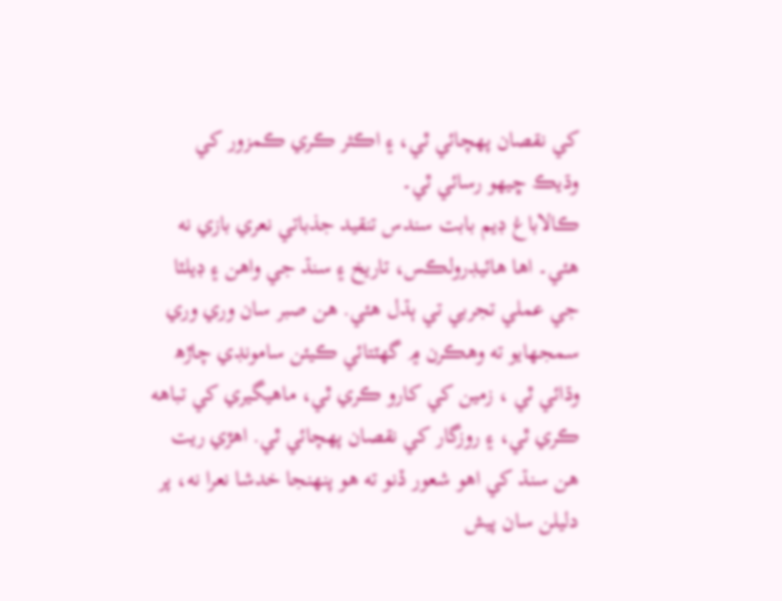کي نقصان پهچائي ٿي، ۽ اڪثر ڪري ڪمزور کي وڌيڪ ڇيھو رسائي ٿي۔
ڪالاباغ ڊيم بابت سندس تنقيد جذباتي نعري بازي نه هئي۔ اها هائيڊرولڪس، تاريخ ۽ سنڌ جي واهن ۽ ڊيلٽا جي عملي تجربي تي ٻڌل هئي. هن صبر سان وري وري سمجهايو ته وهڪرن ۾ گهٽتائي ڪيئن سامونڊي چاڙھ وڌائي ٿي ، زمين کي کارو ڪري ٿي، ماھيگيري کي تباهه ڪري ٿي، ۽ روزگار کي نقصان پهچائي ٿي. اهڙي ريت هن سنڌ کي اهو شعور ڏنو ته هو پنهنجا خدشا نعرا نه، پر دليلن سان پيش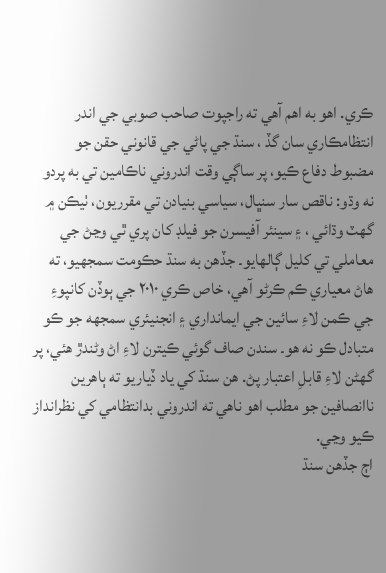ڪري. اهو به اهم آهي ته راجپوت صاحب صوبي جي اندر انتظامڪاري سان گڏ ، سنڌ جي پاڻي جي قانوني حقن جو مضبوط دفاع ڪيو، پر ساڳي وقت اندروني ناڪامين تي به پردو نه وڌو: ناقص سار سنڀال، سياسي بنيادن تي مقرريون، ٺيڪن ۾ گھٽ وڌائي ، ۽ سينئر آفيسرن جو فيلڊ کان پري ٿي وڃڻ جي معاملي تي کليل ڳالھايو۔ جڏھن به سنڌ حڪومت سمجھيو، ته ھاڻ معياري ڪم ڪرڻو آھي، خاص ڪري ۲۰۱۰ جي ٻوڏن کانپوءِ جي ڪمن لاءِ سائين جي ايمانداري ۽ انجنيئري سمجھه جو ڪو متبادل ڪو نه ھو۔ سندن صاف گوئي ڪيترن لاءِ اڻ وڻندڙ هئي، پر گهڻن لاءِ قابلِ اعتبار پڻ. هن سنڌ کي ياد ڏياريو ته ٻاهرين ناانصافين جو مطلب اهو ناهي ته اندروني بدانتظامي کي نظرانداز ڪيو وڃي.
اڄ جڏهن سنڌ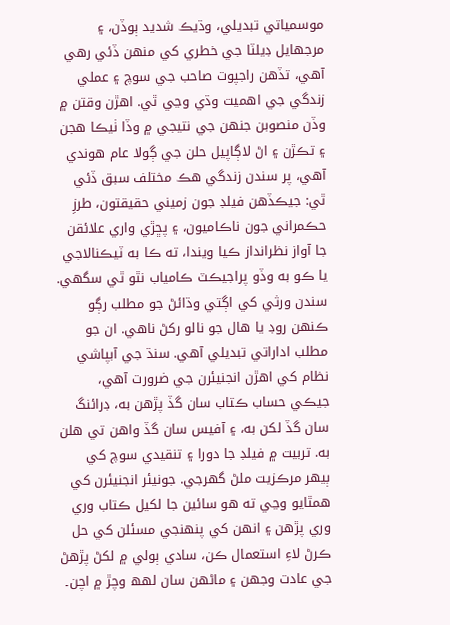موسمياتي تبديلي، وڌيڪ شديد ٻوڏن، ۽ مرجھايل ڊيلٽا جي خطري کي منهن ڏئي رهي آهي، تڏهن راجپوت صاحب جي سوچ ۽ عملي زندگي جي اهميت وڌي وڃي ٿي. اهڙن وقتن ۾ وڏن منصوبن جنھن جي نتيجي ۾ وڏا ٺيڪا ھجن ۽ تڪڙن ۽ اڻ لاڳاپيل حلن جي ڳولا عام هوندي آهي، پر سندن زندگي هڪ مختلف سبق ڏئي ٿي: جيڪڏهن فيلڊ جون زميني حقيقتون، طرزِ حڪمراني جون ناڪاميون، ۽ پڇڙي واري علائقن جا آواز نظرانداز ڪيا ويندا، ته ڪا به ٽيڪنالاجي يا ڪو به وڏو پراجيڪٽ ڪامياب نٿو ٿي سگهي.
سندن ورثي کي اڳتي وڌائڻ جو مطلب رڳو ڪنهن روڊ يا هال جو نالو رکڻ ناهي. ان جو مطلب اداراتي تبديلي آهي. سنڌ جي آبپاشي نظام کي اهڙن انجنيئرن جي ضرورت آهي، جيڪي حساب ڪتاب سان گڏ پڙهن به، ڊرائنگ سان گڏ لکن به، ۽ آفيس سان گڏ واهن تي هلن به. تربيت ۾ فيلڊ جا دورا ۽ تنقيدي سوچ کي ٻيهر مرڪزيت ملڻ گهرجي. جونيئر انجنيئرن کي همٿايو وڃي ته هو سائين جا لکيل ڪتاب وري وري پڙھن ۽ انھن کي پنھنجي مسئلن کي حل ڪرڻ لاءِ استعمال ڪن، سادي ٻولي ۾ لکڻ پڙھڻ جي عادت وجھن ۽ ماڻھن سان لهھ وچڙ ۾ اچن۔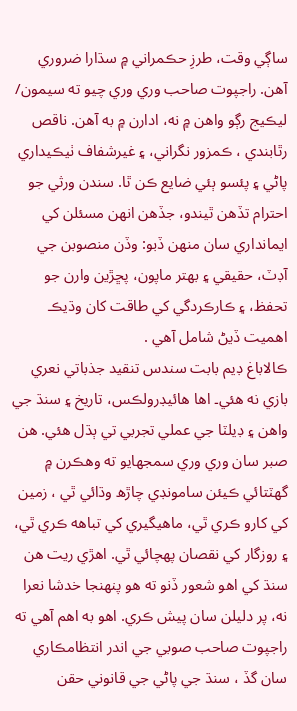ساڳي وقت، طرزِ حڪمراني ۾ سڌارا ضروري آهن. راجپوت صاحب وري وري چيو ته سيمون/ ليڪيج رڳو واهن ۾ نه، ادارن ۾ به آهن. ناقص رٿابندي ، ڪمزور نگراني، ۽ غيرشفاف ٺيڪيداري پاڻي ۽ پئسو ٻئي ضايع ڪن ٿا. سندن ورثي جو احترام تڏهن ٿيندو، جڏهن انهن مسئلن کي ايمانداري سان منهن ڏبو: وڏن منصوبن جي آڊٽ، حقيقي ۽ بھتر ماپون، پڇڙين وارن جو تحفظ، ۽ ڪارڪردگي کي طاقت کان وڌيڪ اھميت ڏيڻ شامل آھي .
ڪالاباغ ڊيم بابت سندس تنقيد جذباتي نعري بازي نه هئي۔ اها هائيڊرولڪس، تاريخ ۽ سنڌ جي واهن ۽ ڊيلٽا جي عملي تجربي تي ٻڌل هئي. هن صبر سان وري وري سمجهايو ته وهڪرن ۾ گهٽتائي ڪيئن سامونڊي چاڙھ وڌائي ٿي ، زمين کي کارو ڪري ٿي، ماھيگيري کي تباهه ڪري ٿي، ۽ روزگار کي نقصان پهچائي ٿي. اهڙي ريت هن سنڌ کي اهو شعور ڏنو ته هو پنهنجا خدشا نعرا نه، پر دليلن سان پيش ڪري. اهو به اهم آهي ته راجپوت صاحب صوبي جي اندر انتظامڪاري سان گڏ ، سنڌ جي پاڻي جي قانوني حقن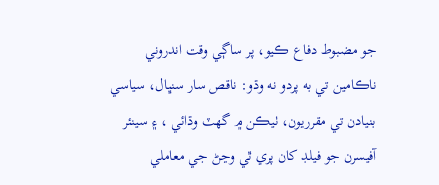جو مضبوط دفاع ڪيو، پر ساڳي وقت اندروني ناڪامين تي به پردو نه وڌو: ناقص سار سنڀال، سياسي بنيادن تي مقرريون، ٺيڪن ۾ گھٽ وڌائي ، ۽ سينئر آفيسرن جو فيلڊ کان پري ٿي وڃڻ جي معاملي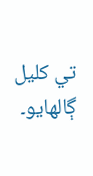تي کليل ڳالھايو۔